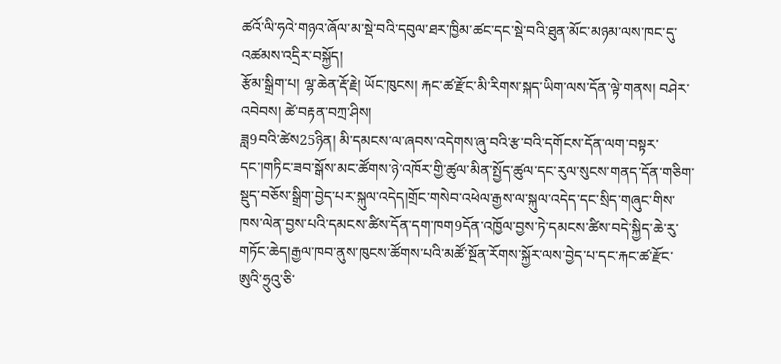ཚའོ་ལི་ཧའེ་གཉའ་ཞོལ་མ་སྡེ་བའི་དབུལ་ཐར་ཁྱིམ་ཚང་དང་སྡེ་བའི་ཐུན་མོང་མཉམ་ལས་ཁང་དུ་འཚམས་འདྲིར་བསྐྱོད།
རྩོམ་སྒྲིག་པ། ལྷ་ཆེན་རྡོ་རྗེ། ཡོང་ཁུངས། རྐང་ཚ་རྫོང་མི་རིགས་སྐད་ཡིག་ལས་དོན་ལྟེ་གནས། བཤེར་འབེབས། ཚེ་བརྟན་བཀྲ་ཤིས།
ཟླ9བའི་ཚེས25ཉིན། མི་དམངས་ལ་ཞབས་འདེགས་ཞུ་བའི་རྩ་བའི་དགོངས་དོན་ལག་བསྟར་དང་།གཏིང་ཟབ་སྒོས་མང་ཚོགས་ཉེ་འཁོར་གྱི་ཚུལ་མིན་སྤྱོད་ཚུལ་དང་རུལ་སུངས་གནད་དོན་གཅིག་སྡུད་བཅོས་སྒྲིག་བྱེད་པར་སྐུལ་འདེད།གྲོང་གསེབ་འཕེལ་རྒྱས་ལ་སྐུལ་འདེད་དང་སྲིད་གཞུང་གིས་ཁས་ལེན་བྱས་པའི་དམངས་ཚིས་དོན་དག་ཁག9དོན་འཁྱོལ་བྱས་ཏེ་དམངས་ཚིས་བདེ་སྐྱིད་ཆེ་རུ་གཏོང་ཆེད།རྒྱལ་ཁབ་ནུས་ཁུངས་ཚོགས་པའི་མཚོ་སྔོན་རོགས་སྐྱོར་ལས་བྱེད་པ་དང་རྐང་ཚ་རྫོང་ཨུའི་ཧྲུའུ་ཅི་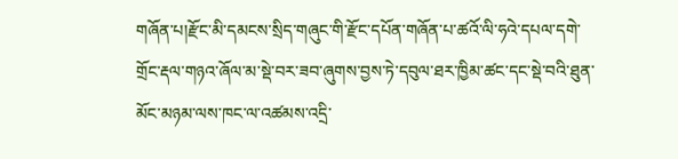གཞོན་པ།རྫོང་མི་དམངས་སྲིད་གཞུང་གི་རྫོང་དཔོན་གཞོན་པ་ཚའོ་ལི་ཧའེ་དཔལ་དགེ་གྲོང་རྡལ་གཉའ་ཞོལ་མ་སྡེ་བར་ཟབ་ཞུགས་བྱས་ཏེ་དབུལ་ཐར་ཁྱིམ་ཚང་དང་སྡེ་བའི་ཐུན་མོང་མཉམ་ལས་ཁང་ལ་འཚམས་འདྲི་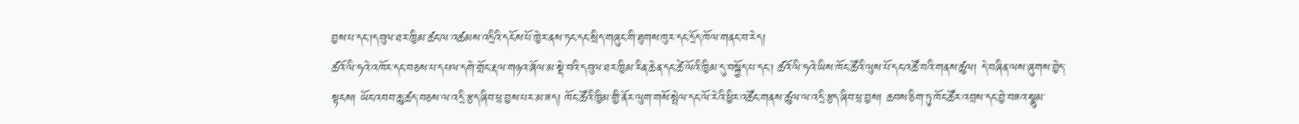བྱས་པ་དང་།དབུལ་ཐར་ཁྱིམ་ཚང་ལ་འཚམས་འདྲིའི་དངོས་པོ་ཁྱེར་ནས་ཏང་དང་སྲིད་གཞུང་གི་ཐུགས་ཁུར་དང་དྲོད་ཁོལ་གནང་བ་རེད།
ཚའོ་ལི་ཧའེ་འཁོར་དང་བཅས་པ་དཔལ་དགེ་གྲོང་རྡལ་གཉའ་ཞོལ་མ་སྡེ་བའི་དབུལ་ཐར་ཁྱིམ་རིན་ཆེན་དང་ཚེ་ལོའི་ཁྱིམ་དུ་བསྐྱོད་པ་དང་། ཚའོ་ལི་ཧའེ་ཡིས་ཁོང་ཚོའི་ལུས་པོ་དང་འཚོ་བའི་གནས་ཚུལ། དེ་བཞིན་ལས་ཞུགས་བྱེད་སྟངས། ཡོང་འབབ་ཆུ་ཚད་བཅས་ལ་འདྲི་རྩད་ཞིབ་ཕྲ་བྱས་པར་མ་ཟད། ཁོང་ཚོའི་ཁྱིམ་གྱི་ནོར་ལུག་གསོ་སྤེལ་དང་ལོ་རེའི་ཕྱིར་འཚོང་གནས་ཚུལ་ལ་འདྲི་རྩད་ཞིབ་ཕྲ་བྱས། ཆབས་ཅིག་ཏུ་ཁོང་ཚོར་འབྲས་དང་བྱེ་བཟའ་སྣུམ་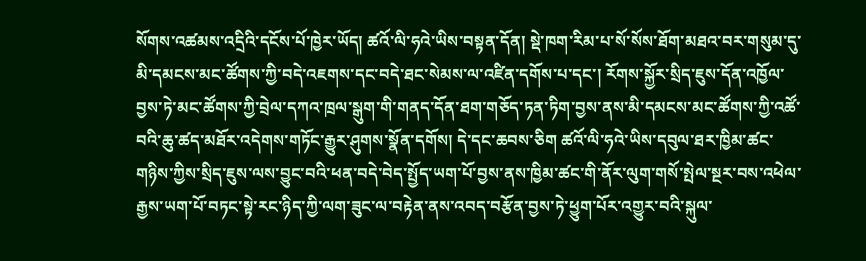སོགས་འཚམས་འདྲིའི་དངོས་པོ་ཁྱེར་ཡོད། ཚའོ་ལི་ཧའེ་ཡིས་བསྟན་དོན། སྡེ་ཁག་རིམ་པ་སོ་སོས་ཐོག་མཐའ་བར་གསུམ་དུ་མི་དམངས་མང་ཚོགས་ཀྱི་བདེ་འཇགས་དང་བདེ་ཐང་སེམས་ལ་འཛིན་དགོས་པ་དང་། རོགས་སྐྱོར་སྲིད་ཇུས་དོན་འཁྱོལ་བྱས་ཏེ་མང་ཚོགས་ཀྱི་བྲེལ་དཀའ་ཁྲལ་སྒུག་གི་གནད་དོན་ཐག་གཅོད་ཏན་ཏིག་བྱས་ནས་མི་དམངས་མང་ཚོགས་ཀྱི་འཚོ་བའི་ཆུ་ཚད་མཐོར་འདེགས་གཏོང་རྒྱུར་ཤུགས་སྣོན་དགོས། དེ་དང་ཆབས་ཅིག ཚའོ་ལི་ཧའེ་ཡིས་དབུལ་ཐར་ཁྱིམ་ཚང་གཉིས་ཀྱིས་སྲིད་ཇུས་ལས་བྱུང་བའི་ཕན་བདེ་བེད་སྤྱོད་ཡག་པོ་བྱས་ནས་ཁྱིམ་ཚང་གི་ནོར་ལུག་གསོ་སྤེལ་སྔར་བས་འཕེལ་རྒྱས་ཡག་པོ་བཏང་སྟེ་རང་ཉིད་ཀྱི་ལག་ཟུང་ལ་བརྟེན་ནས་འབད་བརྩོན་བྱས་ཏེ་ཕྱུག་པོར་འགྱུར་བའི་སྐུལ་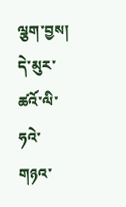ལྕག་བྱས།
དེ་མུར་ཚའོ་ལི་ཧའེ་གཉའ་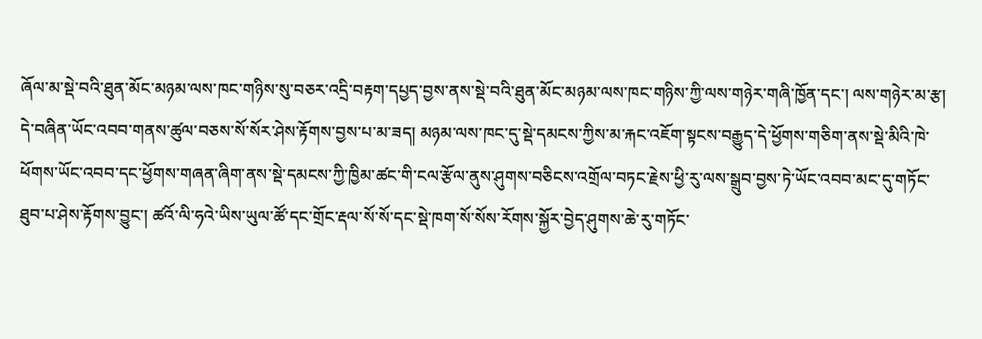ཞོལ་མ་སྡེ་བའི་ཐུན་མོང་མཉམ་ལས་ཁང་གཉིས་སུ་བཅར་འདྲི་བརྟག་དཔྱད་བྱས་ནས་སྡེ་བའི་ཐུན་མོང་མཉམ་ལས་ཁང་གཉིས་ཀྱི་ལས་གཉེར་གཞི་ཁྱོན་དང་། ལས་གཉེར་མ་རྩ། དེ་བཞིན་ཡོང་འབབ་གནས་ཚུལ་བཅས་སོ་སོར་ཤེས་རྟོགས་བྱས་པ་མ་ཟད། མཉམ་ལས་ཁང་དུ་སྡེ་དམངས་ཀྱིས་མ་རྐང་འཇོག་སྟངས་བརྒྱུད་དེ་ཕྱོགས་གཅིག་ནས་སྡེ་མིའི་ཁེ་ཕོགས་ཡོང་འབབ་དང་ཕྱོགས་གཞན་ཞིག་ནས་སྡེ་དམངས་ཀྱི་ཁྱིམ་ཚང་གི་ངལ་རྩོལ་ནུས་ཤུགས་བཅིངས་འགྲོལ་བཏང་རྗེས་ཕྱི་རུ་ལས་སྒྲུབ་བྱས་ཏེ་ཡོང་འབབ་མང་དུ་གཏོང་ཐུབ་པ་ཤེས་རྟོགས་བྱུང་། ཚའོ་ལི་ཧའེ་ཡིས་ཡུལ་ཚོ་དང་གྲོང་རྡལ་སོ་སོ་དང་སྡེ་ཁག་སོ་སོས་རོགས་སྐྱོར་བྱེད་ཤུགས་ཆེ་རུ་གཏོང་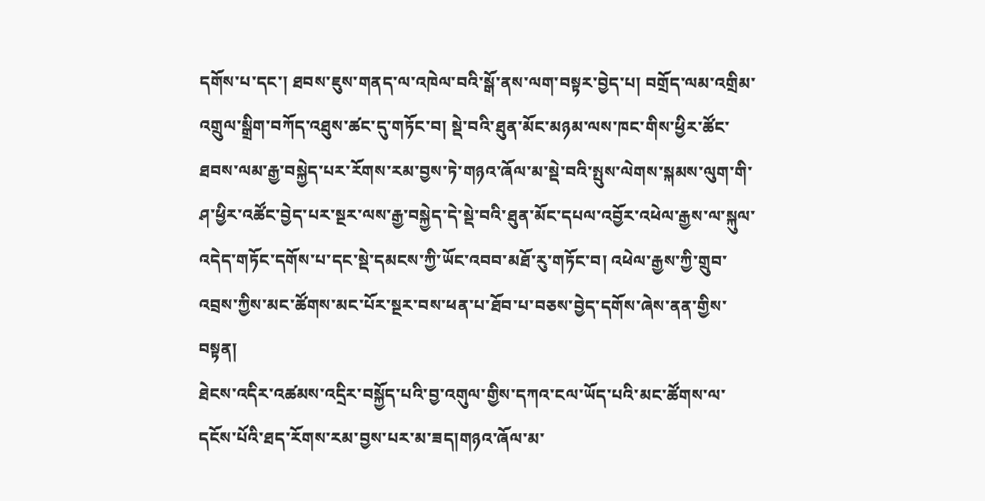དགོས་པ་དང་། ཐབས་ཇུས་གནད་ལ་འཁེལ་བའི་སྒོ་ནས་ལག་བསྟར་བྱེད་པ། བགྲོད་ལམ་འགྲིམ་འགྲུལ་སྒྲིག་བཀོད་འཐུས་ཚང་དུ་གཏོང་བ། སྡེ་བའི་ཐུན་མོང་མཉམ་ལས་ཁང་གིས་ཕྱིར་ཚོང་ཐབས་ལམ་རྒྱ་བསྐྱེད་པར་རོགས་རམ་བྱས་ཏེ་གཉའ་ཞོལ་མ་སྡེ་བའི་སྤུས་ལེགས་སྐམས་ལུག་གི་ཤ་ཕྱིར་འཚོང་བྱེད་པར་སྔར་ལས་རྒྱ་བསྐྱེད་དེ་སྡེ་བའི་ཐུན་མོང་དཔལ་འབྱོར་འཕེལ་རྒྱས་ལ་སྐུལ་འདེད་གཏོང་དགོས་པ་དང་སྡེ་དམངས་ཀྱི་ཡོང་འབབ་མཐོ་རུ་གཏོང་བ། འཕེལ་རྒྱས་ཀྱི་གྲུབ་འབྲས་ཀྱིས་མང་ཚོགས་མང་པོར་སྔར་བས་ཕན་པ་ཐོབ་པ་བཅས་བྱེད་དགོས་ཞེས་ནན་གྱིས་བསྟན།
ཐེངས་འདིར་འཚམས་འདྲིར་བསྐྱོད་པའི་བྱ་འགུལ་གྱིས་དཀའ་ངལ་ཡོད་པའི་མང་ཚོགས་ལ་དངོས་པོའི་ཐད་རོགས་རམ་བྱས་པར་མ་ཟད།གཉའ་ཞོལ་མ་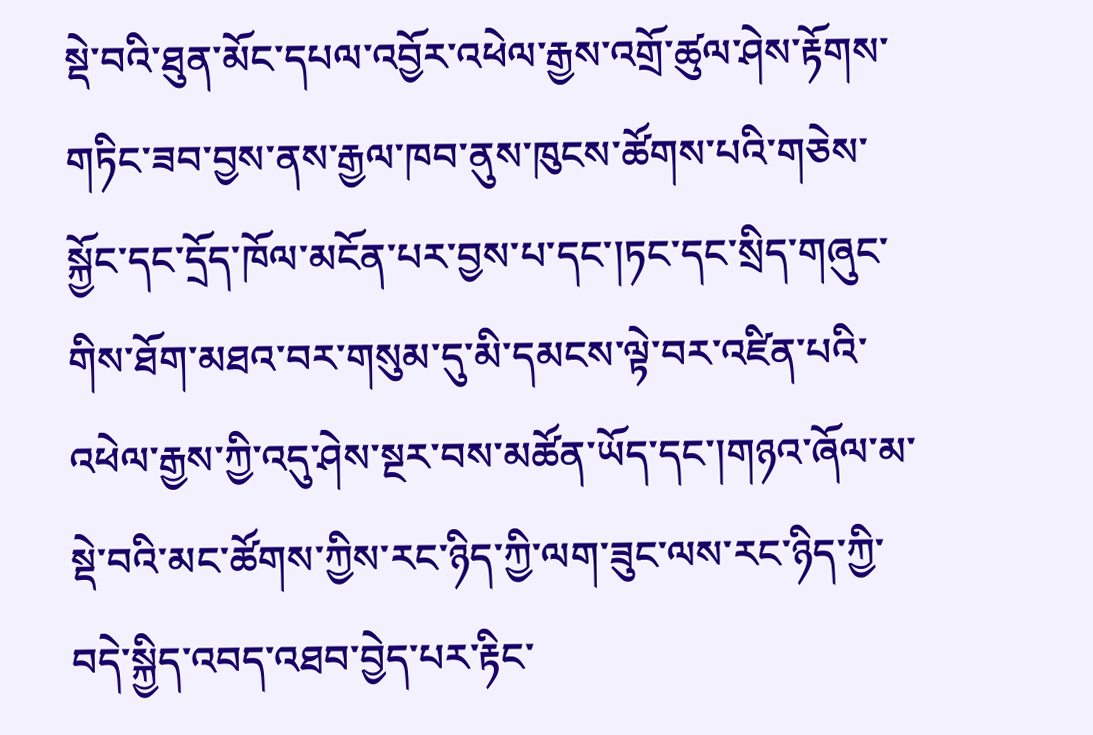སྡེ་བའི་ཐུན་མོང་དཔལ་འབྱོར་འཕེལ་རྒྱས་འགྲོ་ཚུལ་ཤེས་རྟོགས་གཏིང་ཟབ་བྱས་ནས་རྒྱལ་ཁབ་ནུས་ཁུངས་ཚོགས་པའི་གཅེས་སྐྱོང་དང་དྲོད་ཁོལ་མངོན་པར་བྱས་པ་དང་།ཏང་དང་སྲིད་གཞུང་གིས་ཐོག་མཐའ་བར་གསུམ་དུ་མི་དམངས་ལྟེ་བར་འཛིན་པའི་འཕེལ་རྒྱས་ཀྱི་འདུ་ཤེས་སྔར་བས་མཚོན་ཡོད་དང་།གཉའ་ཞོལ་མ་སྡེ་བའི་མང་ཚོགས་ཀྱིས་རང་ཉིད་ཀྱི་ལག་ཟུང་ལས་རང་ཉིད་ཀྱི་བདེ་སྐྱིད་འབད་འཐབ་བྱེད་པར་རྟིང་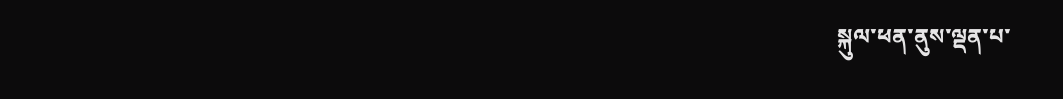སྐུལ་ཕན་ནུས་ལྡན་པ་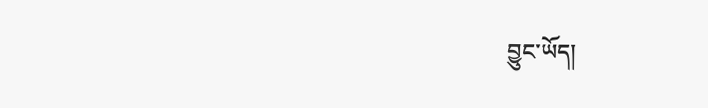བྱུང་ཡོད།